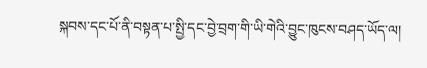སྐབས་དང་པོ་ནི་བསྟན་པ་སྤྱི་དང་བྱེ་བྲག་གི་ཡི་གེའི་བྱུང་ཁུངས་བཤད་ཡོད་ལ།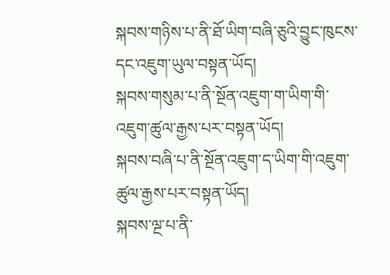སྐབས་གཉིས་པ་ནི་ཐོ་ཡིག་བཞི་ཅུའི་བྱུང་ཁུངས་དང་འཇུག་ཡུལ་བསྟན་ཡོད།
སྐབས་གསུམ་པ་ནི་སྔོན་འཇུག་ག་ཡིག་གི་འཇུག་ཚུལ་རྒྱས་པར་བསྟན་ཡོད།
སྐབས་བཞི་པ་ནི་སྔོན་འཇུག་ད་ཡིག་གི་འཇུག་ཚུལ་རྒྱས་པར་བསྟན་ཡོད།
སྐབས་ལྔ་པ་ནི་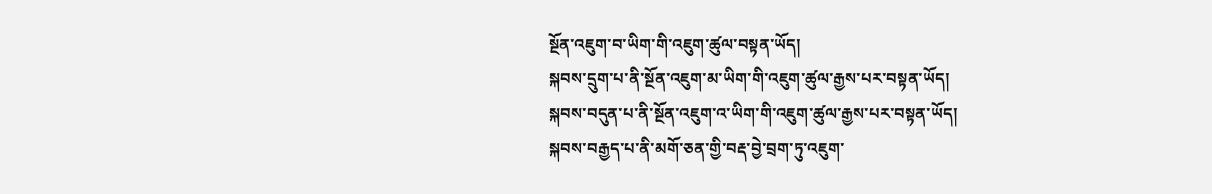སྔོན་འཇུག་བ་ཡིག་གི་འཇུག་ཚུལ་བསྟན་ཡོད།
སྐབས་དྲུག་པ་ནི་སྔོན་འཇུག་མ་ཡིག་གི་འཇུག་ཚུལ་རྒྱས་པར་བསྟན་ཡོད།
སྐབས་བདུན་པ་ནི་སྔོན་འཇུག་འ་ཡིག་གི་འཇུག་ཚུལ་རྒྱས་པར་བསྟན་ཡོད།
སྐབས་བརྒྱད་པ་ནི་མགོ་ཅན་གྱི་བརྡ་བྱེ་བྲག་ཏུ་འཇུག་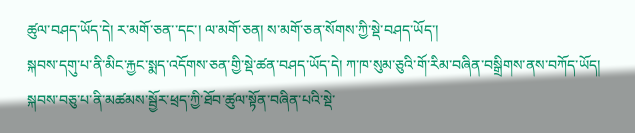ཚུལ་བཤད་ཡོད་དེ། ར་མགོ་ཅན་་དང་། ལ་མགོ་ཅན། ས་མགོ་ཅན་སོགས་ཀྱི་སྡེ་བཤད་ཡོད་།
སྐབས་དགུ་པ་ནི་མིང་རྐྱང་སྨད་འདོགས་ཅན་གྱི་སྡེ་ཚན་བཤད་ཡོད་དེ། ཀ་ཁ་སུམ་ཅུའི་གོ་རིམ་བཞིན་བསྒྲིགས་ནས་བཀོད་ཡོད།
སྐབས་བཅུ་པ་ནི་མཚམས་སྦྱོར་ཕྲད་ཀྱི་ཐོབ་ཚུལ་སྟོན་བཞིན་པའི་སྡེ་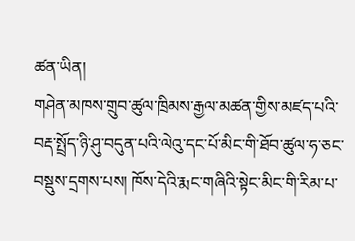ཚན་ཡིན།
གཤེན་མཁས་གྲུབ་ཚུལ་ཁྲིམས་རྒྱལ་མཚན་གྱིས་མཛད་པའི་བརྡ་སྤྲོད་ཉི་ཤུ་བདུན་པའི་ལེའུ་དང་པོ་མིང་གི་ཐོབ་ཚུལ་ཧ་ཅང་བསྡུས་དྲགས་པས། ཁོས་དེའི་རྨང་གཞིའི་སྟེང་མིང་གི་རིམ་པ་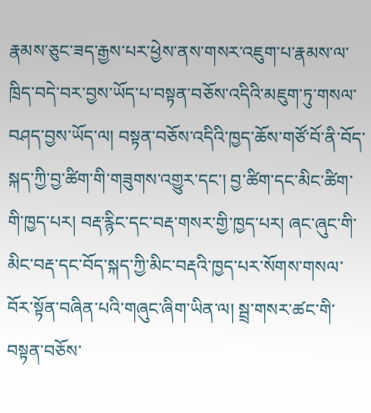རྣམས་ཅུང་ཟད་རྒྱས་པར་ཕྱེས་ནས་གསར་འཇུག་པ་རྣམས་ལ་ཁྲིད་བདེ་བར་བྱས་ཡོད་པ་བསྟན་བཅོས་འདིའི་མཇུག་ཏུ་གསལ་བཤད་བྱས་ཡོད་ལ། བསྟན་བཅོས་འདིའི་ཁྱད་ཆོས་གཙོ་བོ་ནི་བོད་སྐད་ཀྱི་བྱ་ཚིག་གི་གཟུགས་འགྱུར་དང་། བྱ་ཚིག་དང་མིང་ཚིག་གི་ཁྱད་པར། བརྡ་རྙིང་དང་བརྡ་གསར་གྱི་ཁྱད་པར། ཞང་ཞུང་གི་མིང་བརྡ་དང་བོད་སྐད་ཀྱི་མིང་བརྡའི་ཁྱད་པར་སོགས་གསལ་བོར་སྟོན་བཞིན་པའི་གཞུང་ཞིག་ཡིན་ལ། སྦྲ་གསར་ཚང་གི་བསྟན་བཅོས་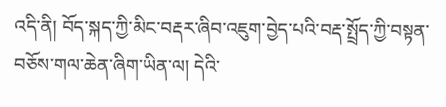འདི་ནི། བོད་སྐད་ཀྱི་མིང་བརྡར་ཞིབ་འཇུག་བྱེད་པའི་བརྡ་སྤྲོད་ཀྱི་བསྟན་བཅོས་གལ་ཆེན་ཞིག་ཡིན་ལ། དེའི་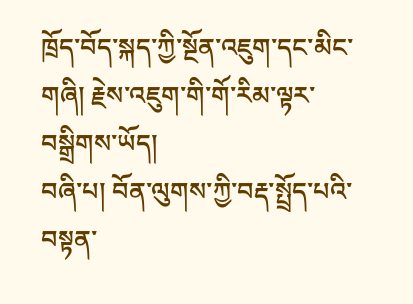ཁྲོད་བོད་སྐད་ཀྱི་སྔོན་འཇུག་དང་མིང་གཞི། རྗེས་འཇུག་གི་གོ་རིམ་ལྟར་བསྒྲིགས་ཡོད།
བཞི་པ། བོན་ལུགས་ཀྱི་བརྡ་སྤྲོད་པའི་བསྟན་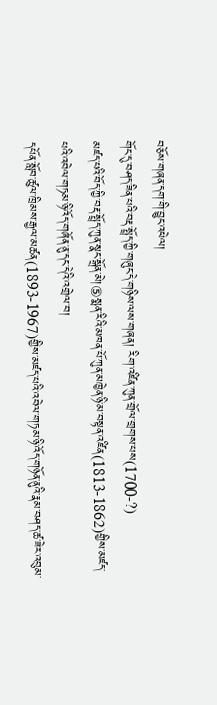བཅོས་གཞན་དག་གི་བྱུང་འཕེལ།
གོང་དུ་བཤད་ཟིན་པའི་བརྡ་སྤྲོད་ཀྱི་གཞུང་དེ་གཉིས་ལས་གཞན། རིག་འཛིན་ཀུན་གྲོལ་གྲགས་པས(1700-?)
མཛད་པའི་བོད་ཀྱི་བརྡ་སྤྲོད་ཀུན་སྣང་སྒྲོན་མེ།⑤སྨན་རིའི་མཁན་པོ་ཀུན་མཁྱེན་ཉི་མ་བསྟན་འཛིན(1813-1862)གྱིས་མཛད་པའི་འབེལ་གཏམ་ཉི་འོད་གཞོན་ནུ་དང་དེའི་འགྲེལ་བ།
དཔོན་སློབ་ཚུལ་ཁྲིམས་རྒྱལ་མཚན(1893-1967)གྱིས་མཛད་པའི་འབེལ་གཏམ་ཉི་འོད་གཉོན་ནུའི་རྣམ་བཤད་ཚ་ཟེར་འབུམ་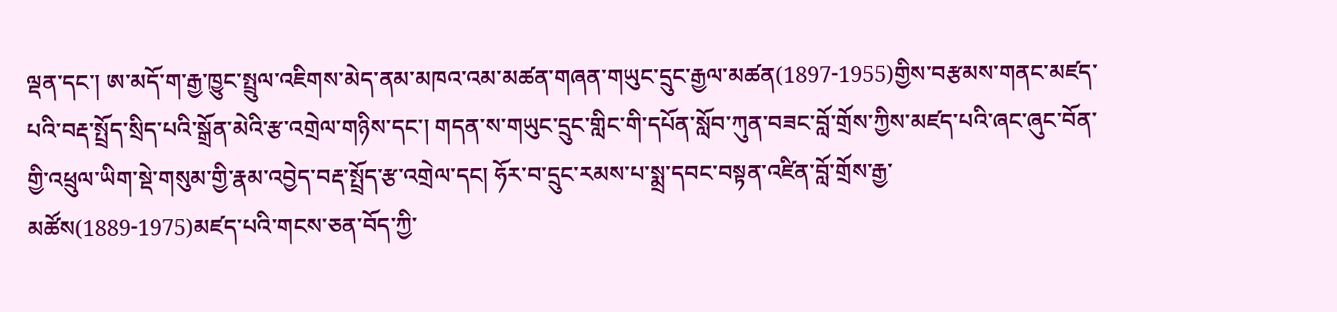ལྡན་དང་། ཨ་མདོ་ག་རྒྱ་ཁྱུང་སྤྲུལ་འཇིགས་མེད་ནམ་མཁའ་འམ་མཚན་གཞན་གཡུང་དྲུང་རྒྱལ་མཚན(1897-1955)གྱིས་བརྩམས་གནང་མཛད་པའི་བརྡ་སྤྲོད་སྲིད་པའི་སྒྲོན་མེའི་རྩ་འགྲེལ་གཉིས་དང་། གདན་ས་གཡུང་དྲུང་གླིང་གི་དཔོན་སློབ་ཀུན་བཟང་བློ་གྲོས་ཀྱིས་མཛད་པའི་ཞང་ཞུང་བོན་གྱི་འཕྲུལ་ཡིག་སྡེ་གསུམ་གྱི་རྣམ་འབྱེད་བརྡ་སྤྲོད་རྩ་འགྲེལ་དང། ཧོར་བ་དྲུང་རམས་པ་སྨྲ་དབང་བསྟན་འཛིན་བློ་གྲོས་རྒྱ་མཚོས(1889-1975)མཛད་པའི་གངས་ཅན་བོད་ཀྱི་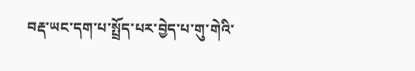བརྡ་ཡང་དག་པ་སྤྲོད་པར་བྱེད་པ་གུ་གེའི་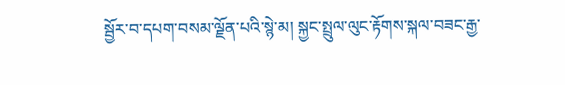སྦྱོར་བ་དཔག་བསམ་ལྗོན་པའི་སྙེ་མ། སྐྱང་སྤྲུལ་ལུང་རྟོགས་སྐལ་བཟང་རྒྱ་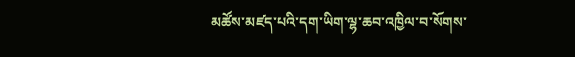མཚོས་མཛད་པའི་དག་ཡིག་ལྷ་ཆབ་འཁྱིལ་བ་སོགས་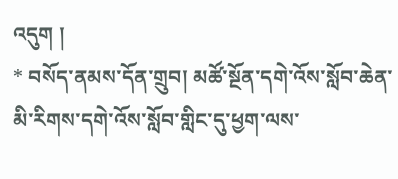འདུག །
* བསོད་ནམས་དོན་གྲུབ། མཚོ་སྔོན་དགེ་འོས་སློབ་ཆེན་མི་རིགས་དགེ་འོས་སློབ་གླིང་དུ་ཕྱག་ལས་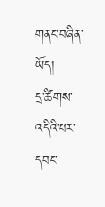གནང་བཞིན་ཡོད།
དྲ་ཚིགས་འདིའི་པར་དབང་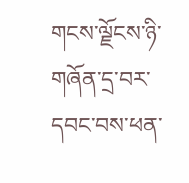གངས་ལྗོངས་ཉི་གཞོན་དྲ་བར་དབང་བས་ཕན་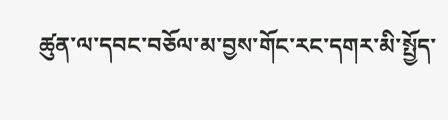ཚུན་ལ་དབང་བཅོལ་མ་བྱས་གོང་རང་དགར་མི་སྤྱོད་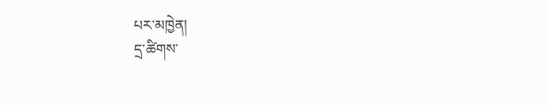པར་མཁྱེན།
དྲ་ཚིགས་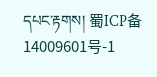དཔང་རྟགས། 蜀ICP备14009601号-1